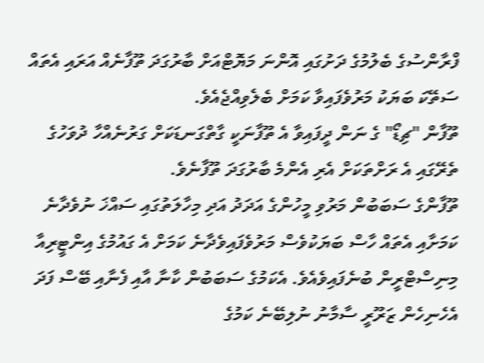ފްރާންސުގެ ބެލުމުގެ ދަށުގައި އޮންނަ މަޔޮޓްއަށް ބާރުގަދަ ތޫފާނެއް އަރައި އެތައް ސަތޭކަ ބަޔަކު މަރުވެފައިވާ ކަމަށް ބެލެވިއްޖެއެވެ.
ތޫފާން "ޗިޑޯ" ގެ ނަން ދީފައިވާ އެ ތޫފާނަކީ ގާތްގަނޑަކަށް ގަރުނެއްހާ ދުވަހުގެ ތެރޭގައި އެ ރަށްތަކަށް އެރި އެންމެ ބާރުގަދަ ތޫފާނެވެ.
ތޫފާންގެ ސަބަބުން މަރުވި މީހުންގެ އަދަދު އަދި މިހާލަތުގައި ސައްޚަ ނުވެދާނެ ކަމަށާއި އެތައް ހާސް ބަޔަކުވެސް މަރުވެފައިވެދާނެ ކަމަށް އެ ގައުމުގެ އިންޓީރިއާ މިނިސްޓްރީން ބުނެފައިވެއެވެ. އެކަމުގެ ސަބަބުން ކާނާ އާއި ފެނާއި ބޭސް ފަދަ އެހެނިހެން ޒަރޫރީ ސާމާނު ނުލިބޭނެ ކަމުގެ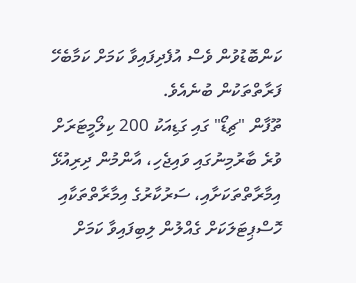ކަންބޮޑުވުން ވެސް އުފެދިފައިވާ ކަމަށް ކަމާބެހޭ ފަރާތްތަކުން ބުނެއެވެ.
ތޫފާން "ޗިޑޯ" ގައި ގަޑިއަކު 200 ކިލޯމީޓަރަށް ވުރެ ބާރުމިނުގައި ވައިޖެހި، އާންމުން ދިރިއުޅޭ އިމާރާތްތަކަށާއި، ސަރުކާރުގެ އިމާރާތްތަކާއި ހޮސްޕިޓަލަކަށް ގެއްލުން ލިބިފައިވާ ކަމަށް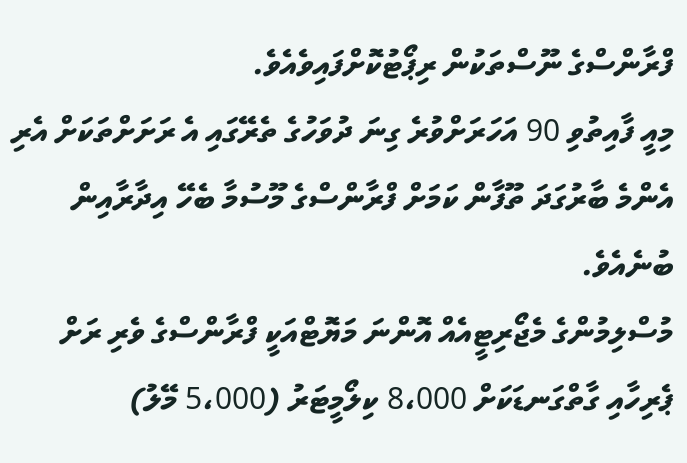ފްރާންސްގެ ނޫސްތަކުން ރިޕޯޓުކޮށްފައިވެއެވެ.
މިއީ ފާއިތުވި 90 އަހަރަށްވުރެ ގިނަ ދުވަހުގެ ތެރޭގައި އެ ރަށަށްތަކަށް އެރި އެންމެ ބާރުގަދަ ތޫފާން ކަމަށް ފްރާންސްގެ މޫސުމާ ބެހޭ އިދާރާއިން ބުނެއެވެ.
މުސްލިމުންގެ މެޖޯރިޓީއެއް އޮންނަ މަޔޮޓްއަކީ ފްރާންސްގެ ވެރި ރަށް ޕެރިހާއި ގާތްގަނޑަކަށް 8،000 ކިލޯމީޓަރު (5،000 މޭލު)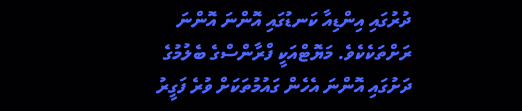ދުރުގައި އިންޑިއާ ކަނޑުގައި އޮންނަ އޮންނަ ރަށްތަކެކެވެ. މަޔޮޓްއަކީ ފްރާންސްގެ ބެލުމުގެ ދަށުގައި އޮންނަ އެހެން ގައުމުތަކަށް ވުރެ ފަގީރު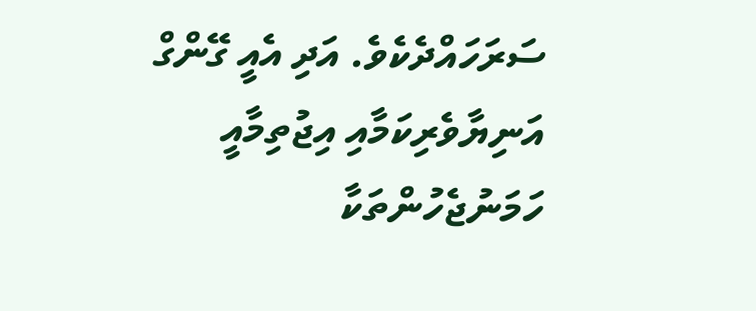ސަރަހައްދެކެވެ. އަދި އެއީ ގޭންގް އަނިޔާވެރިކަމާއި އިޖުތިމާއީ ހަމަނުޖެހުންތަކާ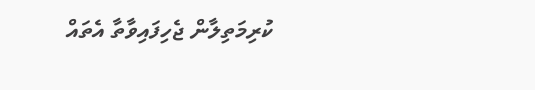ކުރިމަތިލާން ޖެހިފައިވާތާ އެތައް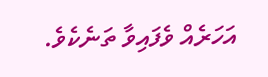އަހަރެއް ވެފައިވާ ތަނެކެވެ.